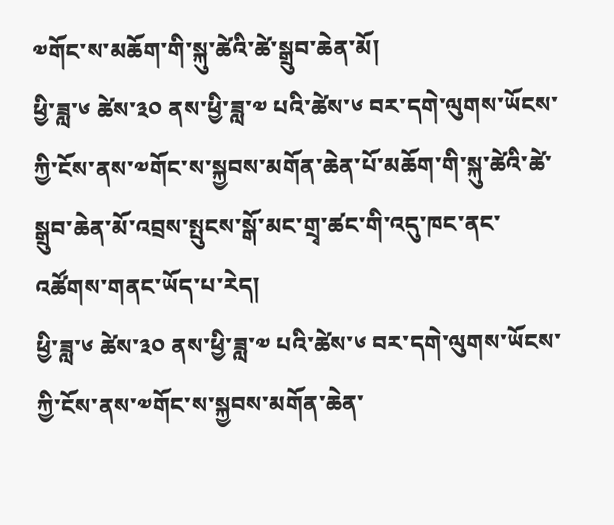༧གོང་ས་མཆོག་གི་སྐུ་ཚེའི་ཚེ་སྒྲུབ་ཆེན་མོ།
ཕྱི་ཟླ་༦ ཚེས་༣༠ ནས་ཕྱི་ཟླ་༧ པའི་ཚེས་༦ བར་དགེ་ལུགས་ཡོངས་ཀྱི་ངོས་ནས་༧གོང་ས་སྐྱབས་མགོན་ཆེན་པོ་མཆོག་གི་སྐུ་ཚེའི་ཚེ་སྒྲུབ་ཆེན་མོ་འབྲས་སྤུངས་སྒོ་མང་གྲྭ་ཚང་གི་འདུ་ཁང་ནང་འཚོགས་གནང་ཡོད་པ་རེད།
ཕྱི་ཟླ་༦ ཚེས་༣༠ ནས་ཕྱི་ཟླ་༧ པའི་ཚེས་༦ བར་དགེ་ལུགས་ཡོངས་ཀྱི་ངོས་ནས་༧གོང་ས་སྐྱབས་མགོན་ཆེན་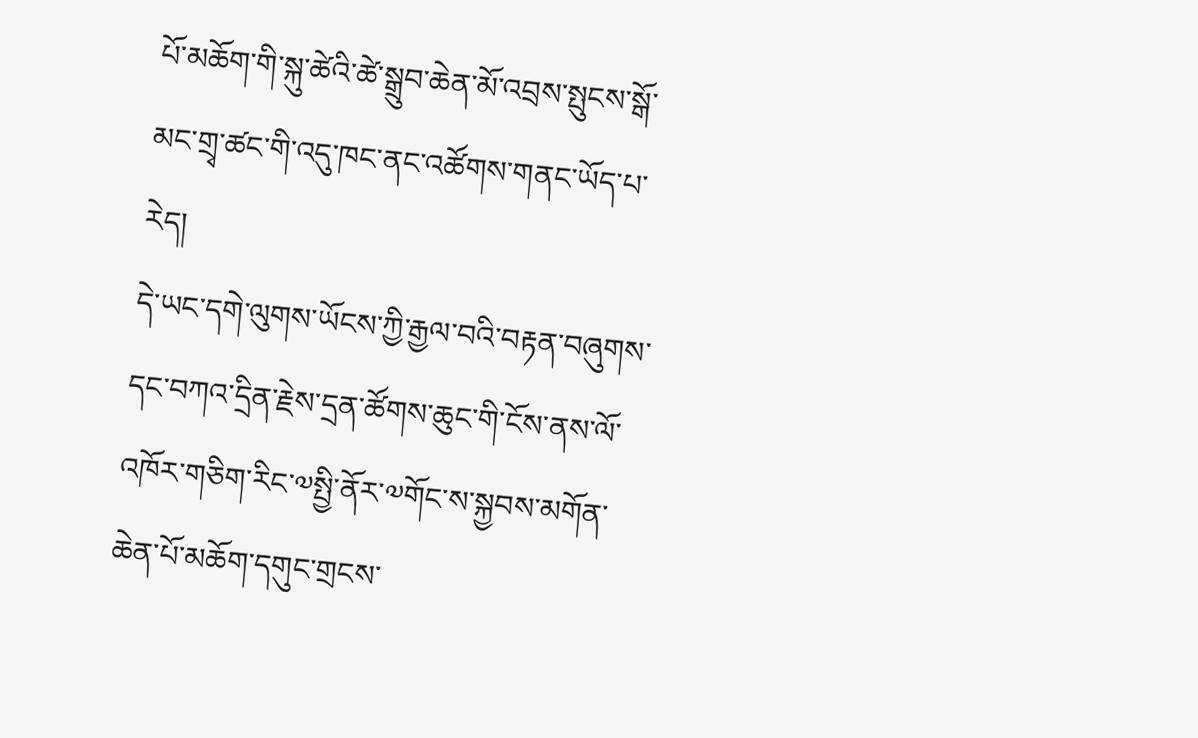པོ་མཆོག་གི་སྐུ་ཚེའི་ཚེ་སྒྲུབ་ཆེན་མོ་འབྲས་སྤུངས་སྒོ་མང་གྲྭ་ཚང་གི་འདུ་ཁང་ནང་འཚོགས་གནང་ཡོད་པ་རེད།
དེ་ཡང་དགེ་ལུགས་ཡོངས་ཀྱི་རྒྱལ་བའི་བརྟན་བཞུགས་དང་བཀའ་དྲིན་རྗེས་དྲན་ཚོགས་ཆུང་གི་ངོས་ནས་ལོ་འཁོར་གཅིག་རིང་༧སྤྱི་ནོར་༧གོང་ས་སྐྱབས་མགོན་ཆེན་པོ་མཆོག་དགུང་གྲངས་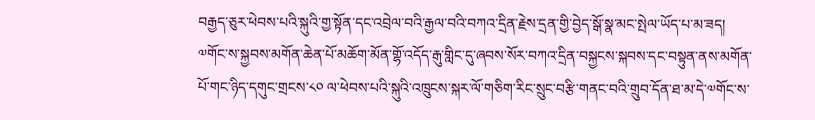བརྒྱད་ཅུར་ཕེབས་པའི་སྐུའི་གྱ་སྟོན་དང་འབྲེལ་བའི་རྒྱལ་བའི་བཀའ་དྲིན་རྗེས་དྲན་གྱི་བྱེད་སྒོ་སྣ་མང་སྤེལ་ཡོད་པ་མ་ཟད། ༧གོང་ས་སྐྱབས་མགོན་ཆེན་པོ་མཆོག་མོན་གྷོ་འདོད་རྒུ་གླིང་དུ་ཞབས་སོར་བཀའ་དྲིན་བསྐྱངས་སྐབས་དང་བསྟུན་ནས་མགོན་པོ་གང་ཉིད་དགུང་གྲངས་༨༠ ལ་ཕེབས་པའི་སྐུའི་འཁྲུངས་སྐར་ལོ་གཅིག་རིང་སྲུང་བརྩི་གནང་བའི་གྲུབ་དོན་ཐ་མ་དེ་༧གོང་ས་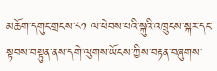མཆོག་དགུང་གྲངས་༨༡ ལ་ཕེབས་པའི་སྐུའི་འཁྲུངས་སྐར་དང་སྟབས་བསྟུན་ནས་དགེ་ལུགས་ཡོངས་ཀྱིས་བརྟན་བཞུགས་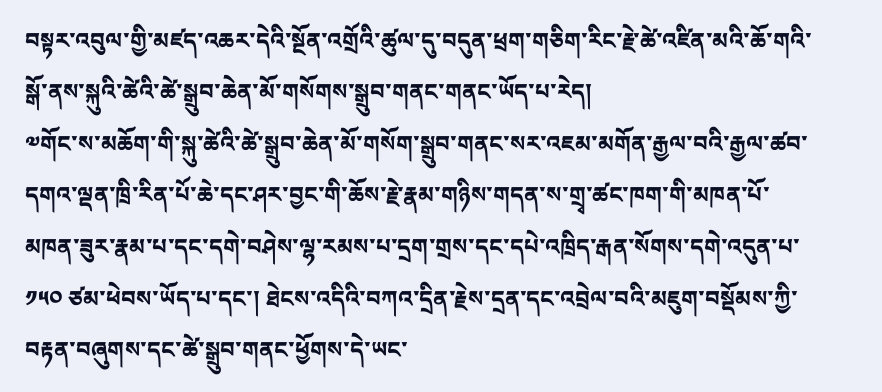བསྟར་འབུལ་གྱི་མཛད་འཆར་དེའི་སྔོན་འགྲོའི་ཚུལ་དུ་བདུན་ཕྲག་གཅིག་རིང་རྗེ་ཚེ་འཛིན་མའི་ཆོ་གའི་སྒོ་ནས་སྐུའི་ཚེའི་ཚེ་སྒྲུབ་ཆེན་མོ་གསོགས་སྒྲུབ་གནང་གནང་ཡོད་པ་རེད།
༧གོང་ས་མཆོག་གི་སྐུ་ཚེའི་ཚེ་སྒྲུབ་ཆེན་མོ་གསོག་སྒྲུབ་གནང་སར་འཇམ་མགོན་རྒྱལ་བའི་རྒྱལ་ཚབ་དགའ་ལྡན་ཁྲི་རིན་པོ་ཆེ་དང་ཤར་བྱང་གི་ཆོས་རྗེ་རྣམ་གཉིས་གདན་ས་གྲྭ་ཚང་ཁག་གི་མཁན་པོ་མཁན་ཟུར་རྣམ་པ་དང་དགེ་བཤེས་ལྷ་རམས་པ་དྲག་གྲས་དང་དཔེ་འཁྲིད་རྒན་སོགས་དགེ་འདུན་པ་༡༥༠ ཙམ་ཕེབས་ཡོད་པ་དང་། ཐེངས་འདིའི་བཀའ་དྲིན་རྗེས་དྲན་དང་འབྲེལ་བའི་མཇུག་བསྡོམས་ཀྱི་བརྟན་བཞུགས་དང་ཚེ་སྒྲུབ་གནང་ཕྱོགས་དེ་ཡང་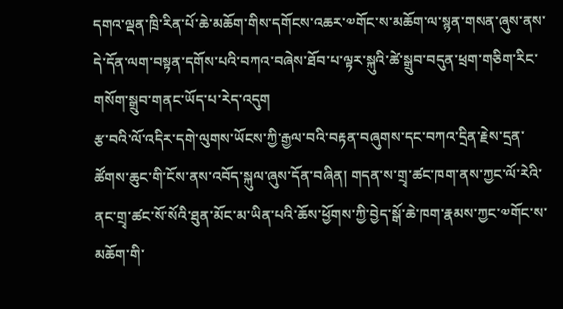དགའ་ལྡན་ཁྲི་རིན་པོ་ཆེ་མཆོག་གིས་དགོངས་འཆར་༧གོང་ས་མཆོག་ལ་སྙན་གསན་ཞུས་ནས་དེ་དོན་ལག་བསྟན་དགོས་པའི་བཀའ་བཞེས་ཐོབ་པ་ལྟར་སྐུའི་ཚེ་སྒྲུབ་བདུན་ཕྲག་གཅིག་རིང་གསོག་སྒྲུབ་གནང་ཡོད་པ་རེད་འདུག
རྩ་བའི་ལོ་འདིར་དགེ་ལུགས་ཡོངས་ཀྱི་རྒྱལ་བའི་བརྟན་བཞུགས་དང་བཀའ་དྲིན་རྗེས་དྲན་ཚོགས་ཆུང་གི་ངོས་ནས་འབོད་སྐུལ་ཞུས་དོན་བཞིན། གདན་ས་གྲྭ་ཚང་ཁག་ནས་ཀྱང་ལོ་རེའི་ནང་གྲྭ་ཚང་སོ་སོའི་ཐུན་མོང་མ་ཡིན་པའི་ཆོས་ཕྱོགས་ཀྱི་བྱེད་སྒོ་ཆེ་ཁག་རྣམས་ཀྱང་༧གོང་ས་མཆོག་གི་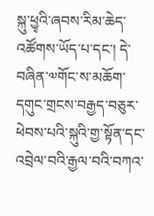སྐུ་ཕྱྭའི་ཞབས་རིམ་ཆེད་འཚོགས་ཡོད་པ་དང་། དེ་བཞིན་༧གོང་ས་མཆོག་དགུང་གྲངས་བརྒྱད་བཅུར་ཕེབས་པའི་སྐུའི་གྱ་སྟོན་དང་འབྲེལ་བའི་རྒྱལ་བའི་བཀའ་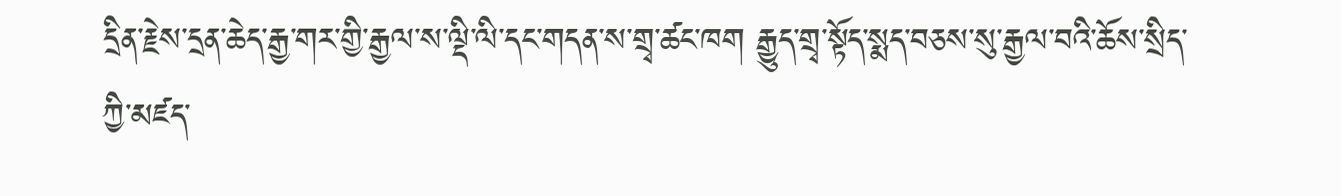དྲིན་རྗེས་དྲན་ཆེད་རྒྱ་གར་གྱི་རྒྱལ་ས་ལྡི་ལི་དང་གདན་ས་གྲྭ་ཚང་ཁག རྒྱུད་གྲྭ་སྟོད་སྨད་བཅས་སུ་རྒྱལ་བའི་ཆོས་སྲིད་ཀྱི་མཛད་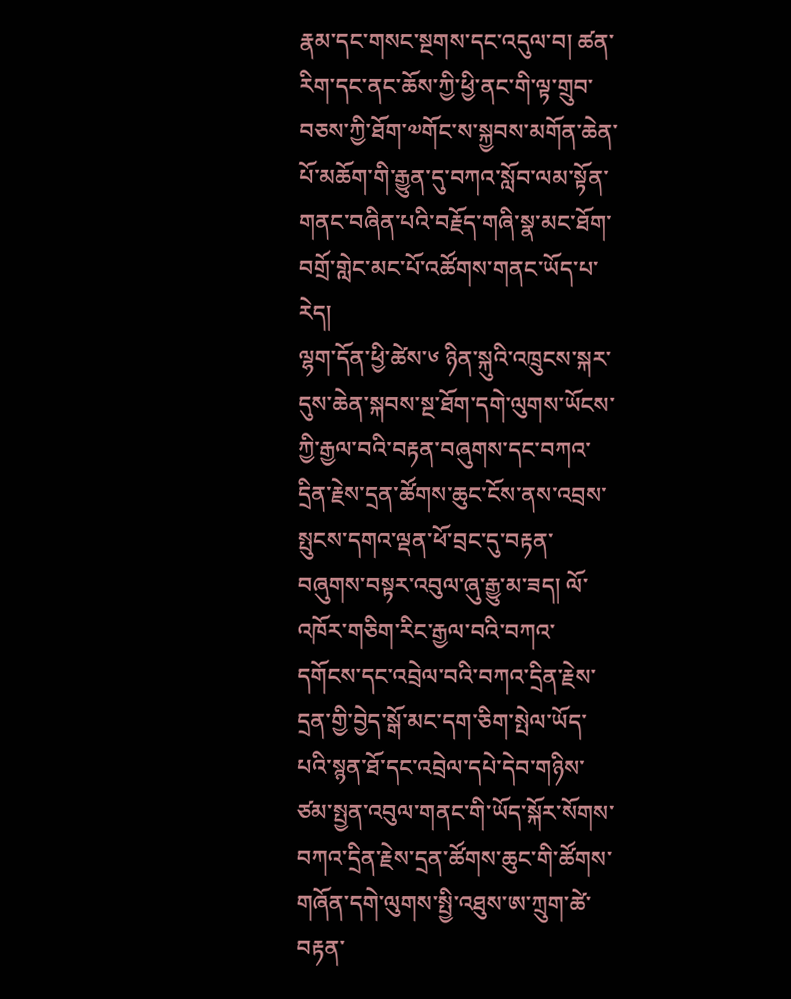རྣམ་དང་གསང་སྔགས་དང་འདུལ་བ། ཚན་རིག་དང་ནང་ཆོས་ཀྱི་ཕྱི་ནང་གི་ལྟ་གྲུབ་བཅས་ཀྱི་ཐོག་༧གོང་ས་སྐྱབས་མགོན་ཆེན་པོ་མཆོག་གི་རྒྱུན་དུ་བཀའ་སློབ་ལམ་སྟོན་གནང་བཞིན་པའི་བརྗོད་གཞི་སྣ་མང་ཐོག་བགྲོ་གླེང་མང་པོ་འཚོགས་གནང་ཡོད་པ་རེད།
ལྷག་དོན་ཕྱི་ཚེས་༦ ཉིན་སྐུའི་འཁྲུངས་སྐར་དུས་ཆེན་སྐབས་སྔ་ཐོག་དགེ་ལུགས་ཡོངས་ཀྱི་རྒྱལ་བའི་བརྟན་བཞུགས་དང་བཀའ་དྲིན་རྗེས་དྲན་ཚོགས་ཆུང་ངོས་ནས་འབྲས་སྤུངས་དགའ་ལྡན་ཕོ་བྲང་དུ་བརྟན་བཞུགས་བསྟར་འབུལ་ཞུ་རྒྱུ་མ་ཟད། ལོ་འཁོར་གཅིག་རིང་རྒྱལ་བའི་བཀའ་དགོངས་དང་འབྲེལ་བའི་བཀའ་དྲིན་རྗེས་དྲན་གྱི་བྱེད་སྒོ་མང་དག་ཅིག་སྤེལ་ཡོད་པའི་སྙན་ཐོ་དང་འབྲེལ་དཔེ་དེབ་གཉིས་ཙམ་སྤྱན་འབུལ་གནང་གི་ཡོད་སྐོར་སོགས་བཀའ་དྲིན་རྗེས་དྲན་ཚོགས་ཆུང་གི་ཚོགས་གཞོན་དགེ་ལུགས་སྤྱི་འཐུས་ཨ་ཀྲུག་ཚེ་བརྟན་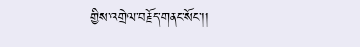གྱིས་འགྲེལ་བརྗོད་གནང་སོང་།།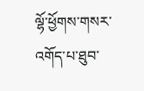ལྷོ་ཕྱོགས་གསར་འགོད་པ་ཐུབ་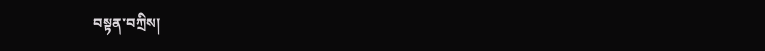བསྟན་བཀྲིས།